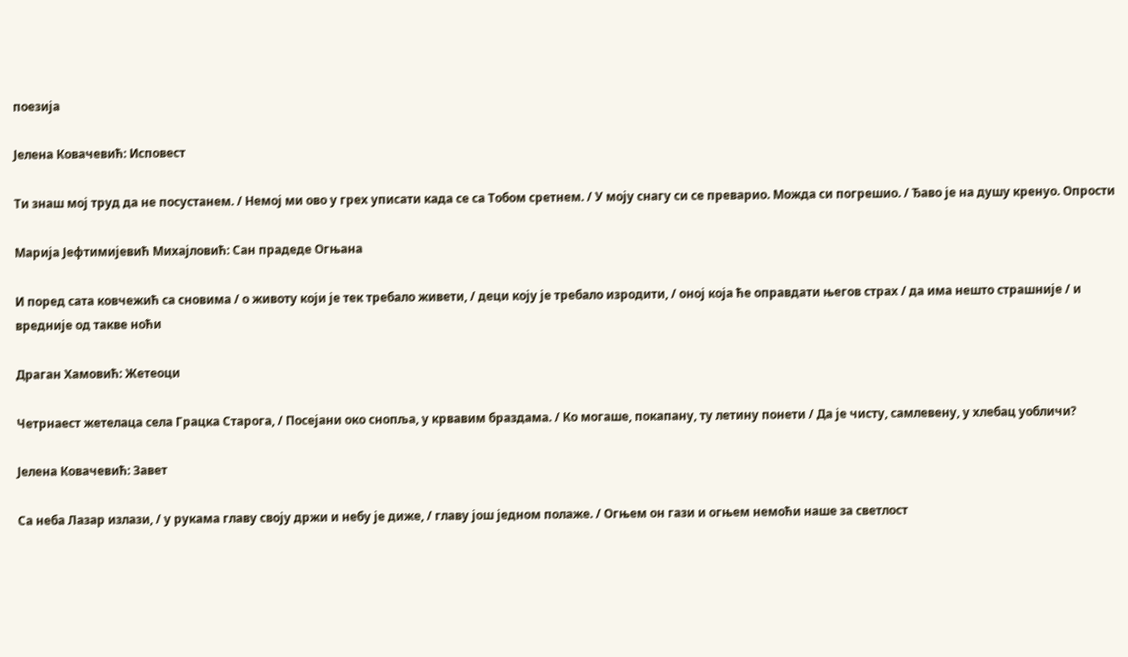поезија

Јелена Ковачевић: Исповест

Ти знаш мој труд да не посустанем. / Немој ми ово у грех уписати када се са Тобом сретнем. / У моју снагу си се преварио. Можда си погрешио. / Ђаво је на душу кренуо. Опрости

Марија Јефтимијевић Михајловић: Сан прадеде Огњана

И поред сата ковчежић са сновима / о животу који је тек требало живети, / деци коју је требало изродити, / оној која ће оправдати његов страх / да има нешто страшније / и вредније од такве ноћи

Драган Хамовић: Жетеоци

Четрнаест жетелаца села Грацка Старога, / Посејани око снопља, у крвавим браздама. / Ко могаше, покапану, ту летину понети / Да је чисту, самлевену, у хлебац уобличи?

Јелена Ковачевић: Завет

Са неба Лазар излази, / у рукама главу своју држи и небу је диже, / главу још једном полаже. / Огњем он гази и огњем немоћи наше за светлост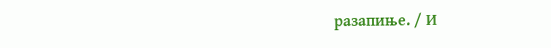разапиње. / И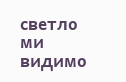светло ми видимо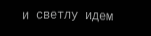и светлу идем